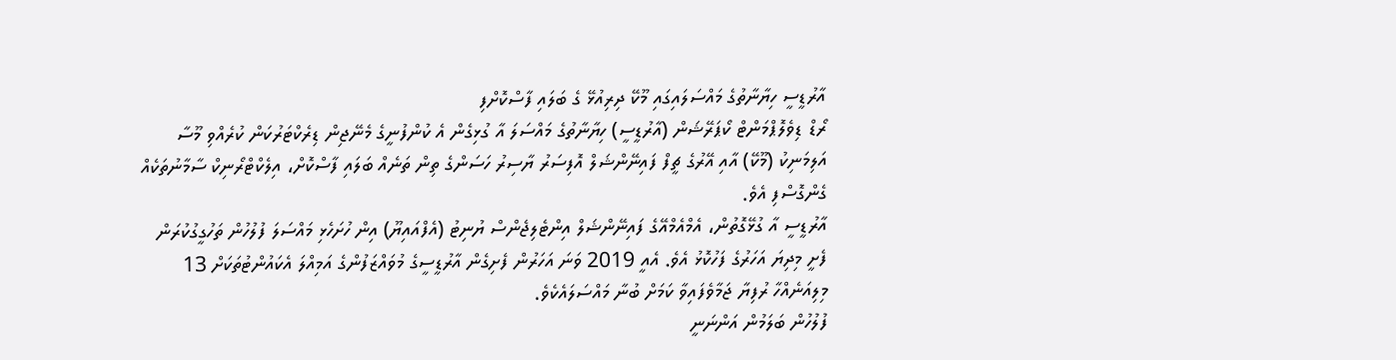އާރުޑީސީ ހިޔާނާތުގެ މައްސަލައިގައި މޫކޭ ދިރިއުޅޭ ގެ ބަލައި ފާސްކޮށްފި
ރޯޑް ޑިވެލޮޕްމަންޓް ކޯޕަރޭޝަން (އާރުޑީސީ) ހިޔާނާތުގެ މައްސަލަ އާ ގުޅިގެން އެ ކުންފުނީގެ މެނޭޖިން ޑިރެކްޓަރުކަން ކުރެއްވި މޫސާ އަލިމަނިކު (މޫކޭ) އާއި އޭރުގެ ޗީފް ފައިނޭންޝަލް އޮފިސަރު ޔާސިރު ހަސަންގެ ތިން ތަނެއް ބަލައި ފާސްކޮށް، އިލެކްޓްރޯނިކް ސާމާނުތަކެއް ގެންގޮސްފި އެވެ.
އާރުޑީސީ އާ ގުޅޭގޮތުން، އެމްއެމްއޭގެ ފައިނޭންޝަލް އިންޓެލިޖެންސް ޔުނިޓު (އެފްއައިޔޫ) އިން ހުށަހެޅި މައްސަލަ ފުލުހުން ތަހުގީގުކުރަން ފެށީ މިދިޔަ އަހަރުގެ ފަހުކޮޅު އެވެ. އެއީ 2019 ވަނަ އަހަރުން ފެށިގެން އާރުޑީސީގެ މުވައްޒަފުންގެ އަމިއްލަ އެކައުންޓުތަކަށް 13 މިލިއަނެއްހާ ރުފިޔާ ޖަމާވެފައިވާ ކަމަށް ބުނާ މައްސަލައެކެވެ.
ފުލުހުން ބަލަމުން އަންނަނީ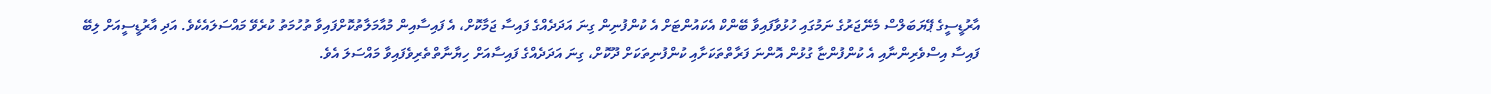އާރުޑީސީގެ ޕޭޔަބަލްސް މެނޭޖަރުގެ ނަމުގައި ހުޅުވާފައިވާ ބޭންކް އެކައުންޓަށް އެ ކުންފުނިން ގިނަ އަދަދެއްގެ ފައިސާ ޖަމާކޮށް، އެ ފައިސާއިން މުއާމަލާތުކޮށްފައިވާ ތުހުމަތު ކުރެވޭ މައްސަލައެކެވެ. އަދި އާރުޑީސީއަށް ލިބޭ ފައިސާ އިސްވެރިންނާއި އެ ކުންފުންޏާ ގުޅުން އޮންނަ ފަރާތްތަކަށާއި ކުންފުނިތަކަށް ދޫކޮށް، ގިނަ އަދަދެއްގެ ފައިސާއަށް ހިޔާނާތްތެރިވެފައިވާ މައްސަލަ އެވެ.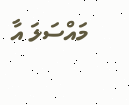މައްސަލަ އާ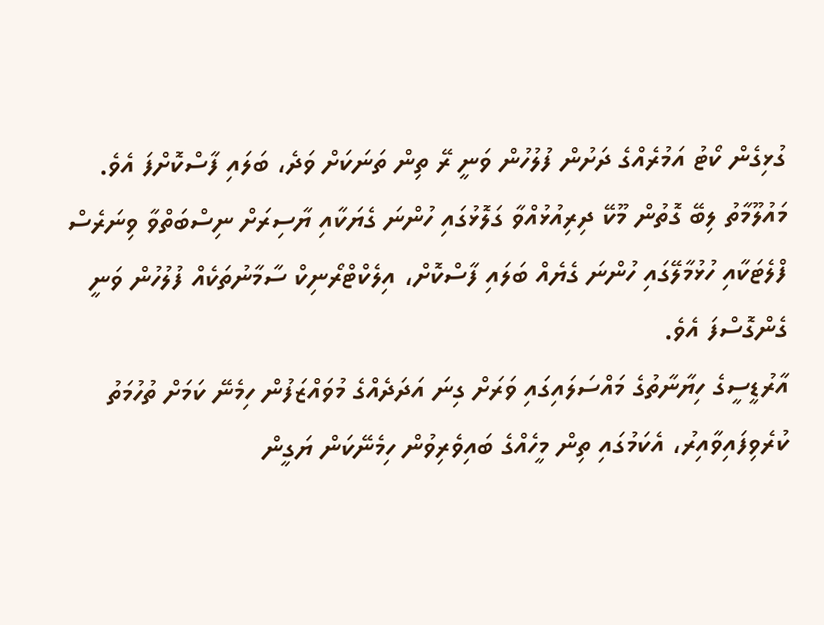ގުޅިގެން ކޯޓު އަމުރެއްގެ ދަށުން ފުލުހުން ވަނީ ރޭ ތިން ތަނަކަށް ވަދެ، ބަލައި ފާސްކޮށްފަ އެވެ.
މައުލޫމާތު ލިބޭ ގޮތުން މޫކޭ ދިރިއުޅުއްވާ ގަލޮޅުގައި ހުންނަ ގެޔަކާއި ޔާސިރަށް ނިސްބަތްވާ ވިނަރެސް ފްލެޓަކާއި ހުޅުމާލޭގައި ހުންނަ ގެޔެއް ބަލައި ފާސްކޮށް، އިލެކްޓްރޯނިކް ސާމާނުތަކެއް ފުލުހުން ވަނީ ގެންގޮސްފަ އެވެ.
އާރުޑީސީގެ ހިޔާނާތުގެ މައްސަލައިގައި ވަރަށް ގިނަ އަދަދެއްގެ މުވައްޒަފުން ހިމެނޭ ކަމަށް ތުހުމަތު ކުރެވިފައިވާއިރު، އެކަމުގައި ތިން މީހެއްގެ ބައިވެރިވުން ހިމެނޭކަން ޔަގީން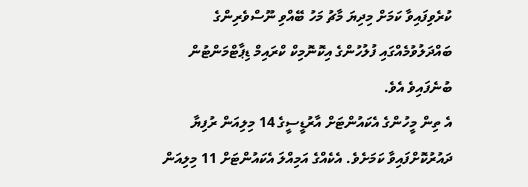ކުރެވިފައިވާ ކަމަށް މިދިޔަ މާޗު މަހު ބޭއްވި ނޫސްވެރިންގެ ބައްދަލުވުމެއްގައި ފުލުހުންގެ އިކޮނޮމިކް ކްރައިމް ޑިޕާޓްމަންޓުން ބުނެފައިވެ އެވެ.
އެ ތިން މީހުންގެ އެކައުންޓަށް އާރުޑީސީގެ 14 މިލިއަން ރުފިޔާ ދައުރުކޮށްފައިވާ ކަމަށެވެ. އެކެއްގެ އަމިއްލަ އެކައުންޓަށް 11 މިލިއަން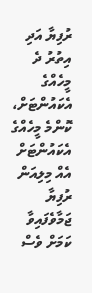ރުފިޔާ އަދި އިތުރު ދެ މީހެއްގެ އެކައުންޓަށް، ކޮންމެ މީހެއްގެ އެކައުންޓަށް އެއް މިލިއަން ރުފިޔާ ޖަމާވެފައިވާ ކަމަށް ވެސް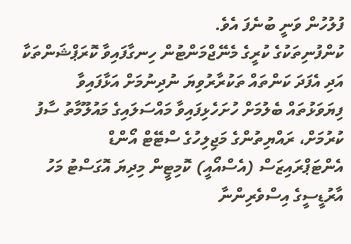ފުލުހުން ވަނީ ބުނެފަ އެވެ.
ކުންފުނިތަކުގެ ކުރީގެ މެނޭޖްމަންޓުން ހިނގާފައިވާ ކޮރަޕްޝަންތަކާ އަދި އެފަދަ ކަންތައް ތަކުރާރުވިޔަ ނުދިނުމަށް އަޅާފައިވާ ފިޔަވަޅުތައް ބެލުމަށް ހުށަހެޅިފައިވާ މައްސަލައިގެ މައުލޫމާތު ސާފު ކުރުމަށް، ރައްޔިތުންގެ މަޖިލިހުގެ ސްޓޭޓް އޯންޑް އެންޓަޕްރައިޒަސް (އެސްއޯއީ) ކޮމިޓީން މިދިޔަ އޮގަސްޓު މަހު އާރުޑީސީގެ އިސްވެރިންނާ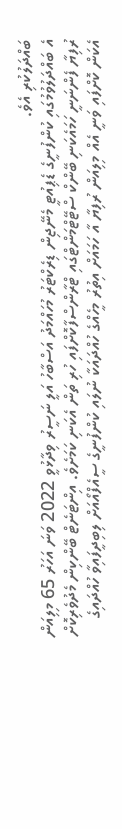ބައްދަލުކުރި އެވެ.
އެ ބައްދަލުވުމުގައި ކުންފުނީގެ ޑެޕިއުޓީ މެނޭޖިން ޑިރެކްޓަރު މުހައްމަދު އަސްބާހު އަލީ ނަސީރު ވިދާޅުވީ 2022 ވަނަ އަހަރު 65 މިލިއަން ރުފިޔާ ފެންނަނީ ހަމައެކަނި ބޭންކް ސްޓޭޓްމަންޓްގައި ޓްރާންސްފާކޮށްފައި ހުރި ތަން އެކަނި ކަމަށެވެ. އިންޓަނެޓް ބޭންކިން މެދުވެރިކޮށް އެކަން ކޮށްފައި ވަނީ އެއް މިލިއަން ރުފިޔާ އާ ހަމައަށް އިތުރު މީހެއްގެ ހުއްދައަކާ ނުލައި ކުންފުނީގެ ސީއެފްއޯއަށް ލިބިދީފައިވާ ހުއްދައިގެ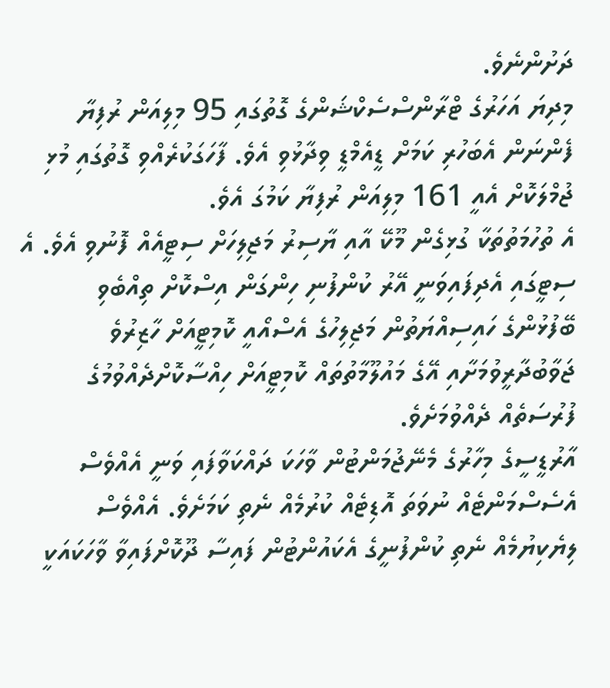ދަށުންނެވެ.
މިދިޔަ އަހަރުގެ ޓްރާންސްސެކްޝަންގެ ގޮތުގައި 95 މިލިއަން ރުފިޔާ ފެންނަން އެބަހުރި ކަމަށް ޑީއެމްޑީ ވިދާޅުވި އެވެ. ފާހަގަކުރެއްވި ގޮތުގައި މުޅި ޖުމްލަކޮށް އެއީ 161 މިލިއަން ރުފިޔާ ކަމުގަ އެވެ.
އެ ތުހުމަތުތަކާ ގުޅިގެން މޫކޭ އާއި ޔާސިރު މަޖިލިހަށް ސިޓީއެއް ފޮނުވި އެވެ. އެ ސިޓީގައި އެދިފައިވަނީ އޭރު ކުންފުނި ހިންގަން އިސްކޮށް ތިއްބެވި ބޭފުޅުންގެ ހައިސިއްޔަތުން މަޖިލިހުގެ އެސްއޯއީ ކޮމިޓީއަށް ހާޒިރުވެ ޖަވާބުދާރީވުމަށާއި އޭގެ މައުލޫމާތުތައް ކޮމިޓީއަށް ހިއްސާކޮށްދެއްވުމުގެ ފުރުސަތެއް ދެއްވުމަށެވެ.
އާރުޑީސީގެ މިހާރުގެ މެނޭޖުމަންޓުން ވާހަކަ ދައްކަވާފައި ވަނީ އެއްވެސް އެސެސްމަންޓެއް ނުވަތަ އޮޑިޓެއް ކުރުމެއް ނެތި ކަމަށެވެ. އެއްވެސް ލިޔެކިޔުމެއް ނެތި ކުންފުނީގެ އެކައުންޓުން ފައިސާ ދޫކޮށްފައިވާ ވާހަކައަކީ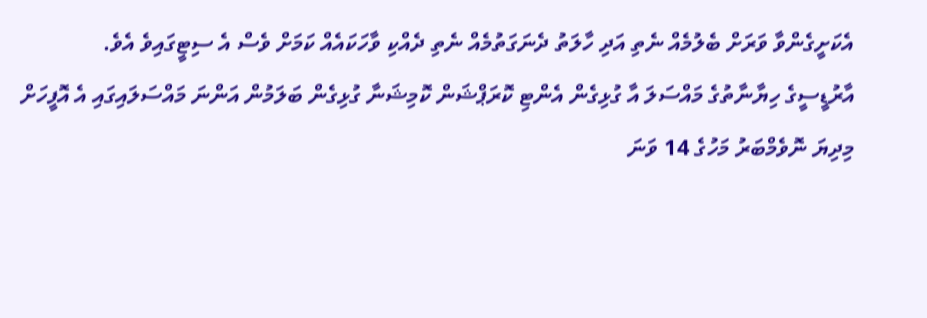އެކަށީގެންވާ ވަރަށް ބެލުމެއް ނެތި އަދި ހާލަތު ދެނަގަތުމެއް ނެތި ދެއްކި ވާހަކައެއް ކަމަށް ވެސް އެ ސިޓީގައިވެ އެވެ.
އާރުޑީސީގެ ހިޔާނާތުގެ މައްސަލަ އާ ގުޅިގެން އެންޓި ކޮރަޕްޝަން ކޮމިޝަނާ ގުޅިގެން ބަލަމުން އަންނަ މައްސަލައިގައި އެ އޮފީހަށް މިދިޔަ ނޮވެމްބަރު މަހުގެ 14 ވަނަ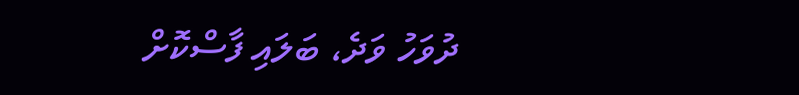ދުވަހު ވަދެ، ބަލައި ފާސްކޮށް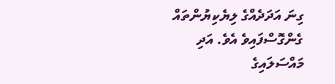ގިނަ އަދަދެއްގެ ލިޔެކިޔުންތައް ގެންގޮސްފައިވެ އެވެ. އަދި މައްސަލައިގެ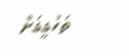ތަހުގީގަށް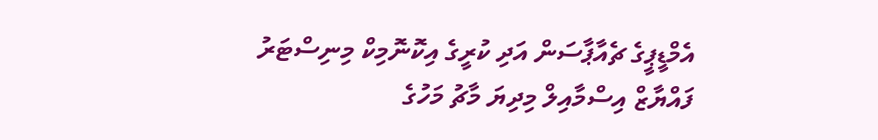އެމްޑީޕީގެ ޗެއާޕާސަން އަދި ކުރީގެ އިކޮނޮމިކް މިނިސްޓަރު ފައްޔާޒް އިސްމާއިލް މިދިޔަ މާޗު މަހުގެ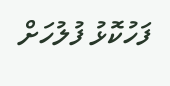ފަހުކޮޅު ފުލުހަށް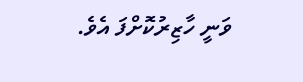ވަނީ ހާޒިރުކޮށްފަ އެވެ.